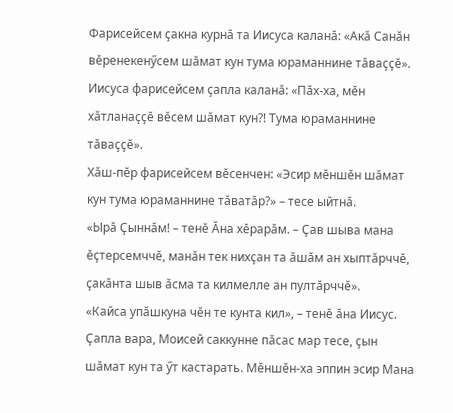Фарисейсем ҫакна курнӑ та Иисуса каланӑ: «Акӑ Санӑн вӗренекенӳсем шӑмат кун тума юраманнине тӑваҫҫӗ».
Иисуса фарисейсем ҫапла каланӑ: «Пӑх-ха, мӗн хӑтланаҫҫӗ вӗсем шӑмат кун?! Тума юраманнине тӑваҫҫӗ».
Хӑш-пӗр фарисейсем вӗсенчен: «Эсир мӗншӗн шӑмат кун тума юраманнине тӑватӑр?» – тесе ыйтнӑ.
«Ырӑ Ҫыннӑм! – тенӗ Ӑна хӗрарӑм. – Ҫав шыва мана ӗҫтерсемччӗ, манӑн тек нихҫан та ӑшӑм ан хыптӑрччӗ, ҫакӑнта шыв ӑсма та килмелле ан пултӑрччӗ».
«Кайса упӑшкуна чӗн те кунта кил», – тенӗ ӑна Иисус.
Ҫапла вара, Моисей саккунне пӑсас мар тесе, ҫын шӑмат кун та ӳт кастарать. Мӗншӗн-ха эппин эсир Мана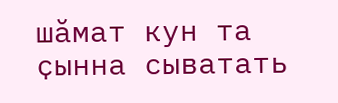шӑмат кун та ҫынна сыватать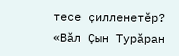тесе ҫилленетӗр?
«Вӑл Ҫын Турӑран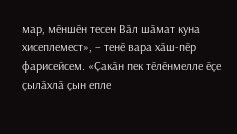мар, мӗншӗн тесен Вӑл шӑмат куна хисеплемест», – тенӗ вара хӑш-пӗр фарисейсем. «Ҫакӑн пек тӗлӗнмелле ӗҫе ҫылӑхлӑ ҫын епле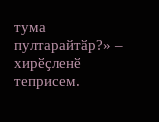тума пултарайтӑр?» – хирӗҫленӗ теприсем.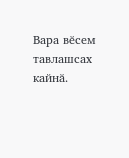Вара вӗсем тавлашсах кайнӑ.